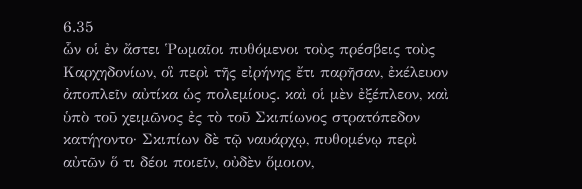6.35
ὧν οἱ ἐν ἄστει Ῥωμαῖοι πυθόμενοι τοὺς πρέσβεις τοὺς Καρχηδονίων, οἳ περὶ τῆς εἰρήνης ἔτι παρῆσαν, ἐκέλευον ἀποπλεῖν αὐτίκα ὡς πολεμίους. καὶ οἱ μὲν ἐξέπλεον, καὶ ὑπὸ τοῦ χειμῶνος ἐς τὸ τοῦ Σκιπίωνος στρατόπεδον κατήγοντο· Σκιπίων δὲ τῷ ναυάρχῳ, πυθομένῳ περὶ αὐτῶν ὅ τι δέοι ποιεῖν, οὐδὲν ὅμοιον,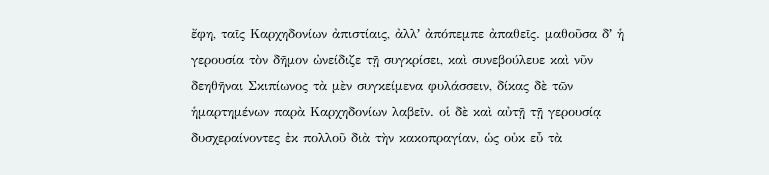ἔφη, ταῖς Καρχηδονίων ἀπιστίαις, ἀλλʼ ἀπόπεμπε ἀπαθεῖς. μαθοῦσα δʼ ἡ γερουσία τὸν δῆμον ὠνείδιζε τῇ συγκρίσει, καὶ συνεβούλευε καὶ νῦν δεηθῆναι Σκιπίωνος τὰ μὲν συγκείμενα φυλάσσειν, δίκας δὲ τῶν ἡμαρτημένων παρὰ Καρχηδονίων λαβεῖν. οἱ δὲ καὶ αὐτῇ τῇ γερουσίᾳ δυσχεραίνοντες ἐκ πολλοῦ διὰ τὴν κακοπραγίαν, ὡς οὐκ εὖ τὰ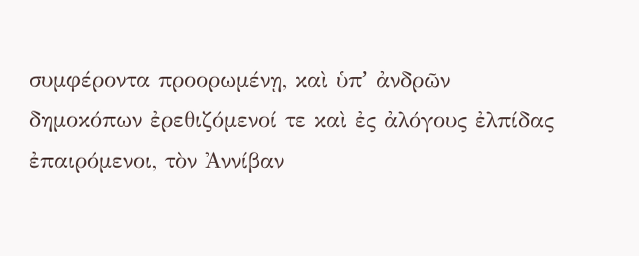συμφέροντα προορωμένῃ, καὶ ὑπʼ ἀνδρῶν δημοκόπων ἐρεθιζόμενοί τε καὶ ἐς ἀλόγους ἐλπίδας ἐπαιρόμενοι, τὸν Ἀννίβαν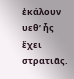ἐκάλουν υεθʼ ἧς ἔχει στρατιᾶς.